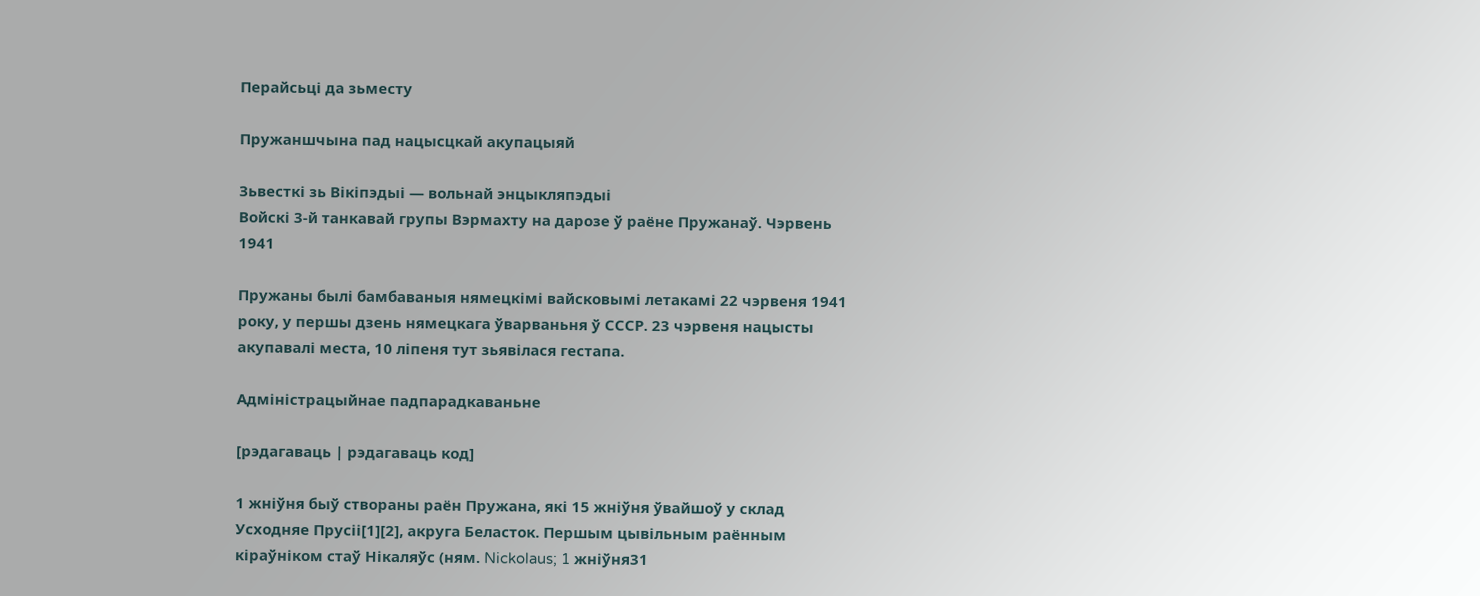Перайсьці да зьместу

Пружаншчына пад нацысцкай акупацыяй

Зьвесткі зь Вікіпэдыі — вольнай энцыкляпэдыі
Войскі 3-й танкавай групы Вэрмахту на дарозе ў раёне Пружанаў. Чэрвень 1941

Пружаны былі бамбаваныя нямецкімі вайсковымі летакамі 22 чэрвеня 1941 року, у першы дзень нямецкага ўварваньня ў СССР. 23 чэрвеня нацысты акупавалі места, 10 ліпеня тут зьявілася гестапа.

Адміністрацыйнае падпарадкаваньне

[рэдагаваць | рэдагаваць код]

1 жніўня быў створаны раён Пружана, які 15 жніўня ўвайшоў у склад Усходняе Прусіі[1][2], акруга Беласток. Першым цывільным раённым кіраўніком стаў Нікаляўс (ням. Nickolaus; 1 жніўня31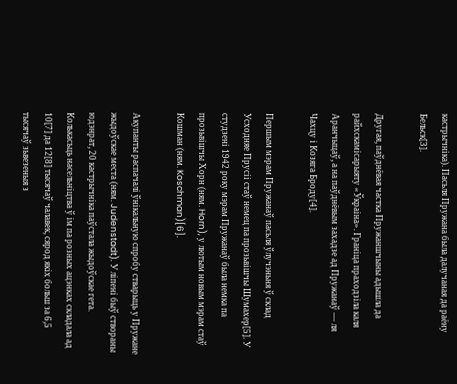кастрычніка). Пасьля Пружана была далучаная да раёну Бельск[3].

Другая, паўднёвая частка Пружаншчыны адышла да райхскамісарыяту «Ўкраіна». Граніца праходзіла каля Аранчыцаў, а на паўднёвым захадзе ад Пружанаў — ля Чахцу і Козяга Броду[4].

Першым мэрам Пружанаў пасьля ўлучэньня ў склад Усходняе Прусіі стаў немец па прозьвішчы Шумахер[5]. У студзені 1942 року мэрам Пружанаў была немка па прозьвішчы Хорн (ням. Horn), у лютым новым мэрам стаў Кошман (ням. Koschman)[6].

Акупанты распачалі ўнікальную спробу стварыць у Пружане жыдоўскае места (ням. Judenstadt). У ліпені быў створаны юдэнрат, 20 кастрычніка паўстала жыдоўскае гета. Колькасьць насельніцтва ў ім па розных ацэнках складала ад 10[7] да 12[8] тысячаў чалавек, сярод якіх больш за 6,5 тысячаў зьвезеныя з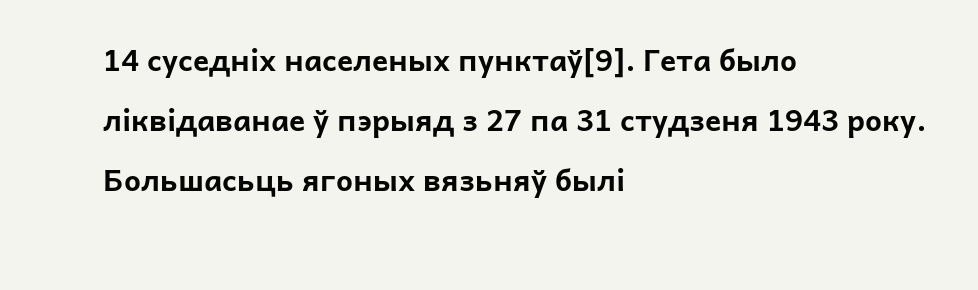14 суседніх населеных пунктаў[9]. Гета было ліквідаванае ў пэрыяд з 27 па 31 студзеня 1943 року. Большасьць ягоных вязьняў былі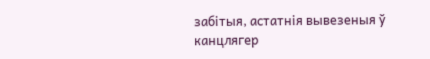забітыя, астатнія вывезеныя ў канцлягер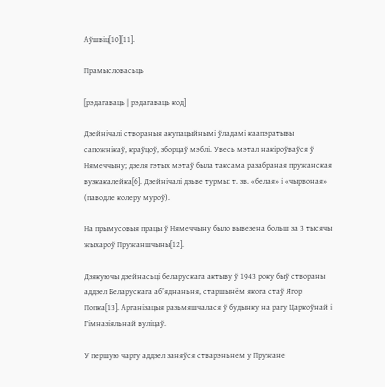Аўшвіц[10][11].

Прамысловасьць

[рэдагаваць | рэдагаваць код]

Дзейнічалі створаныя акупацыйнымі ўладамі каапэратывы сапожнікаў, краўцоў, зборцаў мэблі. Увесь мэтал накіроўваўся ў Нямеччыну; дзеля гэтых мэтаў была таксама разабраная пружанская вузкакалейка[6]. Дзейнічалі дзьве турмы: т. зв. «белая» і «чырвоная» (паводле колеру муроў).

На прымусовыя працы ў Нямеччыну было вывезена больш за 3 тысячы жыхароў Пружаншчыны[12].

Дзякуючы дзейнасьці беларускага актыву ў 1943 року быў створаны аддзел Беларускага аб’яднаньня, старшынём якога стаў Ягор Попка[13]. Арганізацыя разьмяшчалася ў будынку на рагу Царкоўнай і Гімназіяльнай вуліцаў.

У першую чаргу аддзел заняўся стварэньнем у Пружане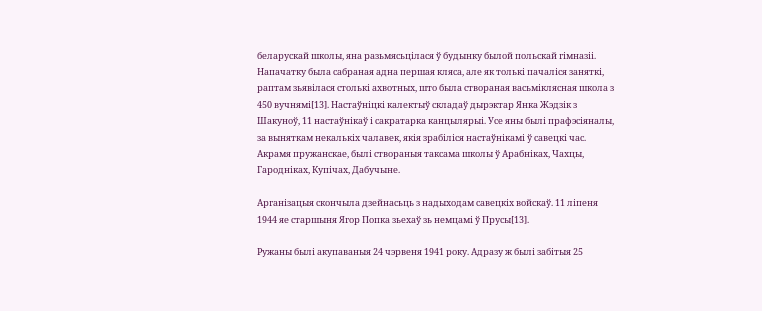беларускай школы, яна разьмясьцілася ў будынку былой польскай гімназіі. Напачатку была сабраная адна першая кляса, але як толькі пачаліся заняткі, раптам зьявілася столькі ахвотных, што была створаная васьміклясная школа з 450 вучнямі[13]. Настаўніцкі калектыў складаў дырэктар Янка Жэдзік з Шакуноў, 11 настаўнікаў і сакратарка канцылярыі. Усе яны былі прафэсіяналы, за выняткам некалькіх чалавек, якія зрабіліся настаўнікамі ў савецкі час. Акрамя пружанскае, былі створаныя таксама школы ў Арабніках, Чахцы, Гародніках, Купічах, Дабучыне.

Арганізацыя скончыла дзейнасьць з надыходам савецкіх войскаў. 11 ліпеня 1944 яе старшыня Ягор Попка зьехаў зь немцамі ў Прусы[13].

Ружаны былі акупаваныя 24 чэрвеня 1941 року. Адразу ж былі забітыя 25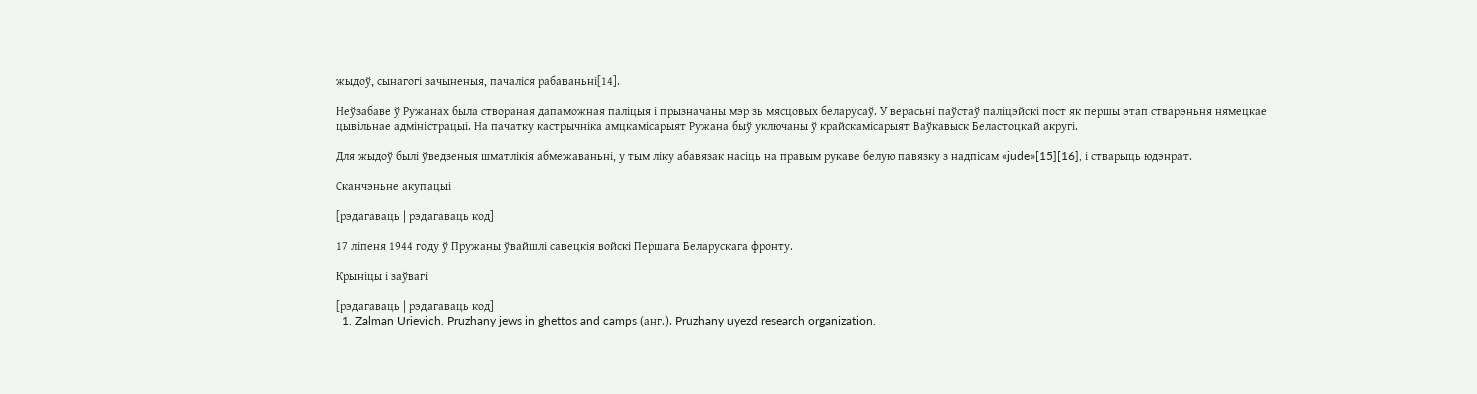жыдоў, сынагогі зачыненыя, пачаліся рабаваньні[14].

Неўзабаве ў Ружанах была створаная дапаможная паліцыя і прызначаны мэр зь мясцовых беларусаў. У верасьні паўстаў паліцэйскі пост як першы этап стварэньня нямецкае цывільнае адміністрацыі. На пачатку кастрычніка амцкамісарыят Ружана быў уключаны ў крайскамісарыят Ваўкавыск Беластоцкай акругі.

Для жыдоў былі ўведзеныя шматлікія абмежаваньні, у тым ліку абавязак насіць на правым рукаве белую павязку з надпісам «jude»[15][16], і стварыць юдэнрат.

Сканчэньне акупацыі

[рэдагаваць | рэдагаваць код]

17 ліпеня 1944 году ў Пружаны ўвайшлі савецкія войскі Першага Беларускага фронту.

Крыніцы і заўвагі

[рэдагаваць | рэдагаваць код]
  1. Zalman Urievich. Pruzhany jews in ghettos and camps (анг.). Pruzhany uyezd research organization.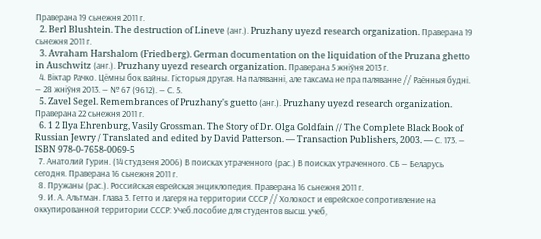Праверана 19 сьнежня 2011 г.
  2. Berl Blushtein. The destruction of Lineve (анг.). Pruzhany uyezd research organization. Праверана 19 сьнежня 2011 г.
  3. Avraham Harshalom (Friedberg). German documentation on the liquidation of the Pruzana ghetto in Auschwitz (анг.). Pruzhany uyezd research organization. Праверана 5 жніўня 2013 г.
  4. Віктар Рачко. Цёмны бок вайны. Гісторыя другая. На паляванні, але таксама не пра паляванне // Раённыя будні. — 28 жніўня 2013. — № 67 (9612). — С. 5.
  5. Zavel Segel. Remembrances of Pruzhany's guetto (анг.). Pruzhany uyezd research organization. Праверана 22 сьнежня 2011 г.
  6. 1 2 Ilya Ehrenburg, Vasily Grossman. The Story of Dr. Olga Goldfain // The Complete Black Book of Russian Jewry / Translated and edited by David Patterson. — Transaction Publishers, 2003. — С. 173. — ISBN 978-0-7658-0069-5
  7. Анатолий Гурин. (14 студзеня 2006) В поисках утраченного (рас.) В поисках утраченного. СБ — Беларусь сегодня. Праверана 16 сьнежня 2011 г.
  8. Пружаны (рас.). Российская еврейская энциклопедия. Праверана 16 сьнежня 2011 г.
  9. И. А. Альтман. Глава 3. Гетто и лагеря на территории СССР // Холокост и еврейское сопротивление на оккупированной территории СССР: Учеб.пособие для студентов высш. учеб,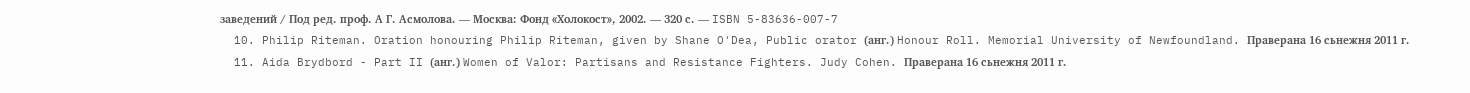заведений / Под ред. проф. А Г. Асмолова. — Москва: Фонд «Холокост», 2002. — 320 с. — ISBN 5-83636-007-7
  10. Philip Riteman. Oration honouring Philip Riteman, given by Shane O'Dea, Public orator (анг.) Honour Roll. Memorial University of Newfoundland. Праверана 16 сьнежня 2011 г.
  11. Aida Brydbord - Part II (анг.) Women of Valor: Partisans and Resistance Fighters. Judy Cohen. Праверана 16 сьнежня 2011 г.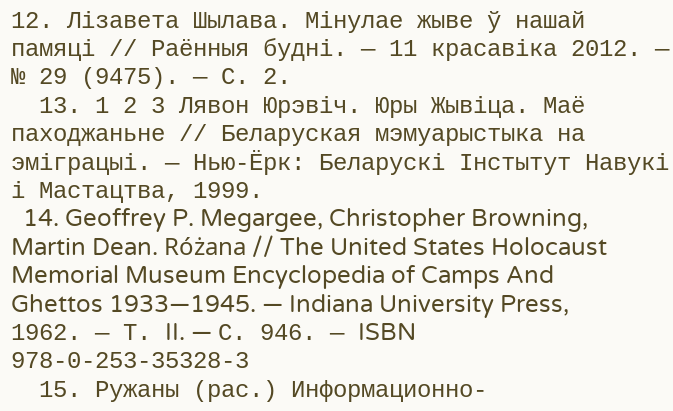12. Лізавета Шылава. Мінулае жыве ў нашай памяці // Раённыя будні. — 11 красавіка 2012. — № 29 (9475). — С. 2.
  13. 1 2 3 Лявон Юрэвіч. Юры Жывіца. Маё паходжаньне // Беларуская мэмуарыстыка на эміграцыі. — Нью-Ёрк: Беларускі Інстытут Навукі і Мастацтва, 1999.
  14. Geoffrey P. Megargee, Christopher Browning, Martin Dean. Różana // The United States Holocaust Memorial Museum Encyclopedia of Camps And Ghettos 1933—1945. — Indiana University Press, 1962. — Т. II. — С. 946. — ISBN 978-0-253-35328-3
  15. Ружаны (рас.) Информационно-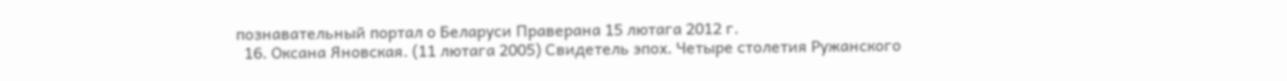познавательный портал о Беларуси Праверана 15 лютага 2012 г.
  16. Оксана Яновская. (11 лютага 2005) Свидетель эпох. Четыре столетия Ружанского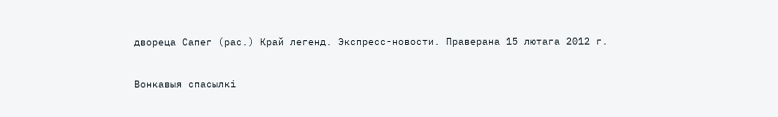двореца Сапег (рас.) Край легенд. Экспресс-новости. Праверана 15 лютага 2012 г.

Вонкавыя спасылкі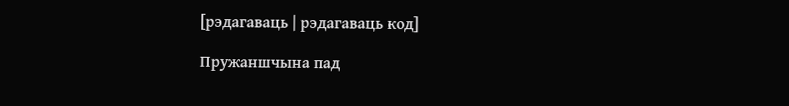[рэдагаваць | рэдагаваць код]

Пружаншчына пад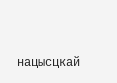нацысцкай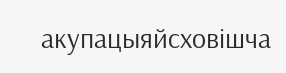акупацыяйсховішча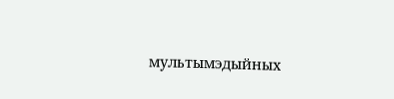мультымэдыйных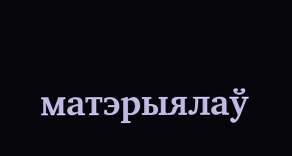матэрыялаў